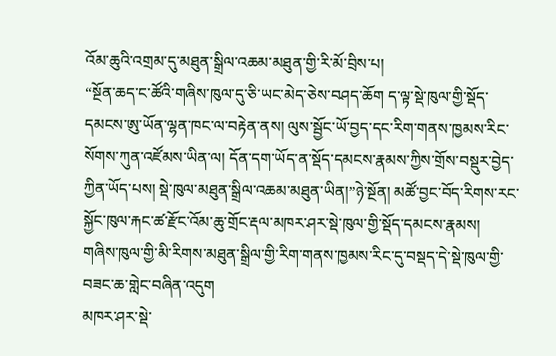འོམ་ཆུའི་འགྲམ་དུ་མཐུན་སྒྲིལ་འཆམ་མཐུན་གྱི་རི་མོ་བྲིས་པ།
“སྔོན་ཆད་ང་ཚོའི་གཞིས་ཁུལ་དུ་ཅི་ཡང་མེད་ཅེས་བཤད་ཆོག ད་ལྟ་སྡེ་ཁུལ་གྱི་སྡོད་དམངས་ཨུ་ཡོན་ལྷན་ཁང་ལ་བརྟེན་ནས། ལུས་སྦྱོང་ཡོ་བྱད་དང་རིག་གནས་ཁྱམས་རིང་སོགས་ཀུན་འཛོམས་ཡིན་ལ། དོན་དག་ཡོད་ན་སྡོད་དམངས་རྣམས་ཀྱིས་གྲོས་བསྡུར་བྱེད་ཀྱིན་ཡོད་པས། སྡེ་ཁུལ་མཐུན་སྒྲིལ་འཆམ་མཐུན་ཡིན།”ཉེ་སྔོན། མཚོ་བྱང་བོད་རིགས་རང་སྐྱོང་ཁུལ་རྐང་ཚ་རྫོང་འོམ་ཆུ་གྲོང་རྡལ་མཁར་ཤར་སྡེ་ཁུལ་གྱི་སྡོད་དམངས་རྣམས། གཞིས་ཁུལ་གྱི་མི་རིགས་མཐུན་སྒྲིལ་གྱི་རིག་གནས་ཁྱམས་རིང་དུ་བསྡད་དེ་སྡེ་ཁུལ་གྱི་བཟང་ཆ་གླེང་བཞིན་འདུག
མཁར་ཤར་སྡེ་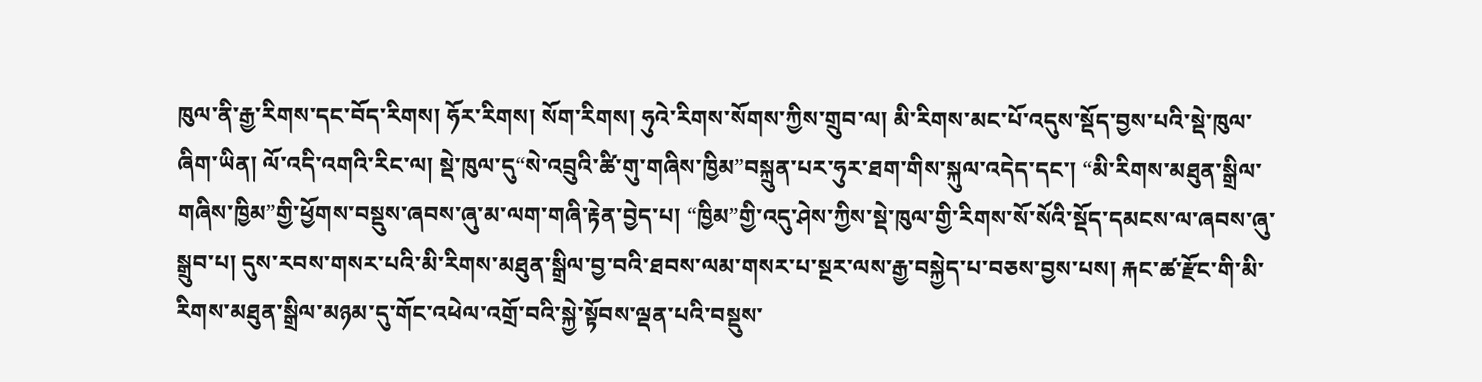ཁུལ་ནི་རྒྱ་རིགས་དང་བོད་རིགས། ཧོར་རིགས། སོག་རིགས། ཧུའེ་རིགས་སོགས་ཀྱིས་གྲུབ་ལ། མི་རིགས་མང་པོ་འདུས་སྡོད་བྱས་པའི་སྡེ་ཁུལ་ཞིག་ཡིན། ལོ་འདི་འགའི་རིང་ལ། སྡེ་ཁུལ་དུ“སེ་འབྲུའི་ཚི་གུ་གཞིས་ཁྱིམ”བསྐྲུན་པར་ཧུར་ཐག་གིས་སྐུལ་འདེད་དང་། “མི་རིགས་མཐུན་སྒྲིལ་གཞིས་ཁྱིམ”གྱི་ཕྱོགས་བསྡུས་ཞབས་ཞུ་མ་ལག་གཞི་རྟེན་བྱེད་པ། “ཁྱིམ”གྱི་འདུ་ཤེས་ཀྱིས་སྡེ་ཁུལ་གྱི་རིགས་སོ་སོའི་སྡོད་དམངས་ལ་ཞབས་ཞུ་སྒྲུབ་པ། དུས་རབས་གསར་པའི་མི་རིགས་མཐུན་སྒྲིལ་བྱ་བའི་ཐབས་ལམ་གསར་པ་སྔར་ལས་རྒྱ་བསྐྱེད་པ་བཅས་བྱས་པས། རྐང་ཚ་རྫོང་གི་མི་རིགས་མཐུན་སྒྲིལ་མཉམ་དུ་གོང་འཕེལ་འགྲོ་བའི་སྐྱེ་སྟོབས་ལྡན་པའི་བསྡུས་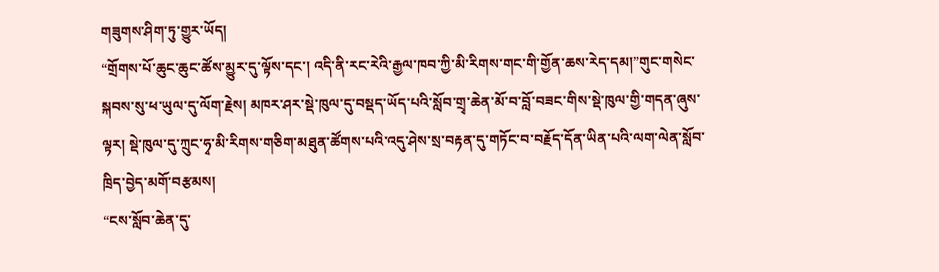གཟུགས་ཤིག་ཏུ་གྱུར་ཡོད།
“གྲོགས་པོ་ཆུང་ཆུང་ཚོས་མྱུར་དུ་ལྟོས་དང་། འདི་ནི་རང་རེའི་རྒྱལ་ཁབ་ཀྱི་མི་རིགས་གང་གི་གྱོན་ཆས་རེད་དམ།”གུང་གསེང་སྐབས་སུ་ཕ་ཡུལ་དུ་ལོག་རྗེས། མཁར་ཤར་སྡེ་ཁུལ་དུ་བསྡད་ཡོད་པའི་སློབ་གྲྭ་ཆེན་མོ་བ་བློ་བཟང་གིས་སྡེ་ཁུལ་གྱི་གདན་ཞུས་ལྟར། སྡེ་ཁུལ་དུ་ཀྲུང་ཧྭ་མི་རིགས་གཅིག་མཐུན་ཚོགས་པའི་འདུ་ཤེས་སྲ་བརྟན་དུ་གཏོང་བ་བརྗོད་དོན་ཡིན་པའི་ལག་ལེན་སློབ་ཁྲིད་བྱེད་མགོ་བརྩམས།
“ངས་སློབ་ཆེན་དུ་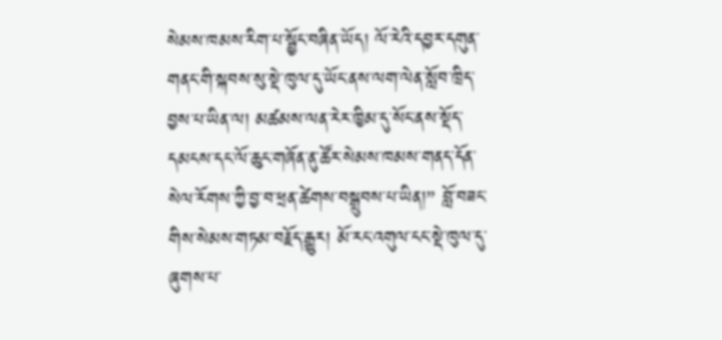སེམས་ཁམས་རིག་པ་སྦྱོང་བཞིན་ཡོད། ལོ་རེའི་དབྱར་དགུན་གནང་གི་སྐབས་སུ་སྡེ་ཁུལ་དུ་ཡོང་ནས་ལག་ལེན་སློབ་ཁྲིད་བྱས་པ་ཡིན་ལ། མཚམས་ལན་རེར་ཁྱིམ་དུ་སོང་ནས་སྡོད་དམངས་དང་ལོ་ཆུང་གཞོན་ནུ་ཚོར་སེམས་ཁམས་གནད་དོན་སེལ་རོགས་ཀྱི་བྱ་བ་ཕྲན་ཚེགས་བསྒྲུབས་པ་ཡིན།” བློ་བཟང་གིས་སེམས་གཏམ་བརྗོད་རྒྱུར། མོ་རང་འགུལ་ངང་སྡེ་ཁུལ་དུ་ཞུགས་པ་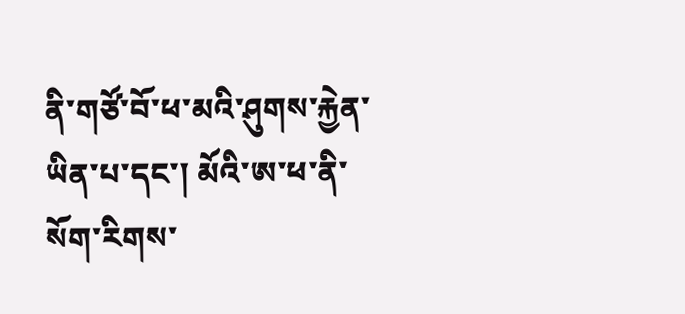ནི་གཙོ་བོ་ཕ་མའི་ཤུགས་རྐྱེན་ཡིན་པ་དང་། མོའི་ཨ་ཕ་ནི་སོག་རིགས་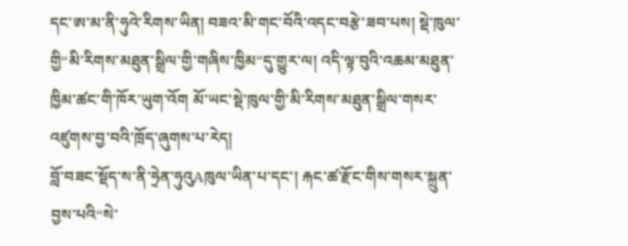དང་ཨ་མ་ནི་ཧུའེ་རིགས་ཡིན། བཟའ་མི་གང་བོའི་འདང་བརྩེ་ཟབ་པས། སྡེ་ཁུལ་གྱི“མི་རིགས་མཐུན་སྒྲིལ་གྱི་གཞིས་ཁྱིམ”དུ་གྱུར་ལ། འདི་ལྟ་བུའི་འཆམ་མཐུན་ཁྱིམ་ཚང་གི་ཁོར་ཡུག་འོག མོ་ཡང་སྡེ་ཁུལ་གྱི་མི་རིགས་མཐུན་སྒྲིལ་གསར་འཛུགས་བྱ་བའི་ཁྲོད་ཞུགས་པ་རེད།
བློ་བཟང་སྡོད་ས་ནི་ཧྲེན་ཧུའུAཁུལ་ཡིན་པ་དང་། རྐང་ཚ་རྫོང་གིས་གསར་སྐྲུན་བྱས་པའི“སེ་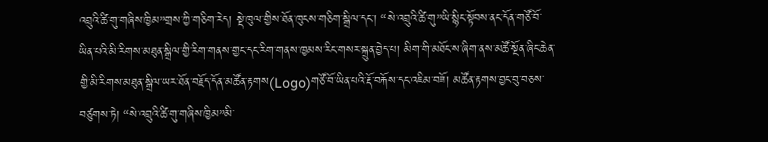འབྲུའི་ཚི་གུ་གཞིས་ཁྱིམ”གྲས་ཀྱི་གཅིག་རེད། སྡེ་ཁུལ་གྱིས་ཐོན་ཁུངས་གཅིག་སྒྲིལ་དང་། “སེ་འབྲུའི་ཚི་གུ”ཡི་སྙིང་སྟོབས་ནང་དོན་གཙོ་བོ་ཡིན་པའི་མི་རིགས་མཐུན་སྒྲིལ་གྱི་རིག་གནས་གྱང་དང་རིག་གནས་ཁྱམས་རིང་གསར་སྐྲུན་བྱེད་པ། མིག་གི་མཐོང་ས་ཞིག་ནས་མཚོ་སྔོན་ཞིང་ཆེན་གྱི་མི་རིགས་མཐུན་སྒྲིལ་ཡར་ཐོན་བརྗོད་དོན་མཚོན་རྟགས(Logo)གཙོ་བོ་ཡིན་པའི་རྡོ་བརྐོས་དང་འཇིམ་བཟོ། མཚོན་རྟགས་བྱང་བུ་བཅས་བཙུགས་ཏེ། “སེ་འབྲུའི་ཚི་གུ་གཞིས་ཁྱིམ”མི་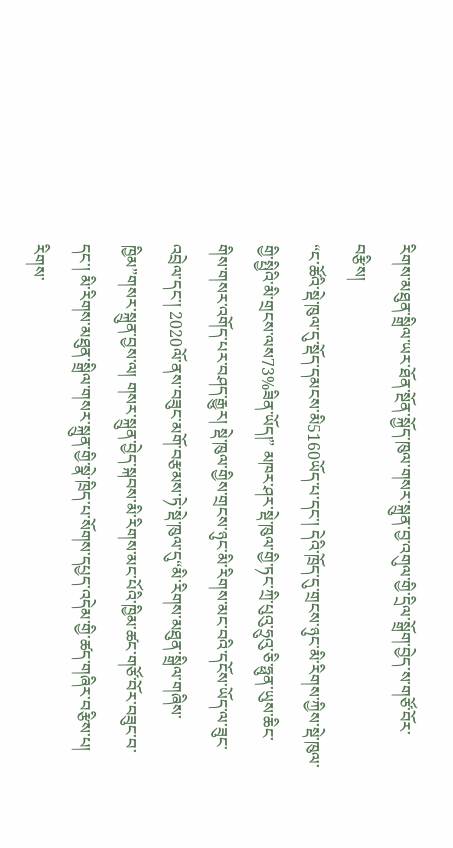རིགས་མཐུན་སྒྲིལ་ཡར་ཐོན་སྔོན་སྐྱོད་ཁུལ་གསར་སྐྲུན་བྱ་འགུལ་གྱི་དྲིལ་སྒྲོག་བྱེད་ས་གཙོ་བོར་བརྩིས།
“ང་ཚོའི་སྡེ་ཁུལ་དུ་སྡོད་དམངས་མི5160ཡོད་པ་དང་། དེའི་ཁྲོད་དུ་གྲངས་ཉུང་མི་རིགས་ཀྱིས་སྡེ་ཁུལ་གྱི་སྤྱིའི་མི་གྲངས་ལས73%ཟིན་ཡོད།” མཁར་ཤར་སྡེ་ཁུལ་གྱི་ཏང་ཀྲི་པུའུ་ཧྲུའུ་ཅི་ཧྥུན་ཡུས་ཆིང་གིས་གསར་འགོད་པར་བཤད་རྒྱུར། སྡེ་ཁུལ་གྱིས་གྲངས་ཉུང་མི་རིགས་མང་བའི་དངོས་ཡོད་ལ་ཟུང་འབྲེལ་དང་། 2020ལོ་ནས་བཟུང་མགོ་བརྩམས་ཏེ་སྡེ་ཁུལ་དུ“མི་རིགས་མཐུན་སྒྲིལ་གཞིས་ཁྱིམ”གསར་སྐྲུན་བྱས་ལ། གསར་སྐྲུན་བྱེད་སྐབས་མི་རིགས་མང་པོའི་ཁྱིམ་ཚང་གཙོ་བོར་བཟུང་བ་དང་། མི་རིགས་མཐུན་སྒྲིལ་གསར་སྐྲུན་གྱི་སྣེ་ཁྲིད་པ་སོགས་དཔྱད་འདེམ་གྱི་ཚད་གཞིར་བརྩིས་པ། རིགས་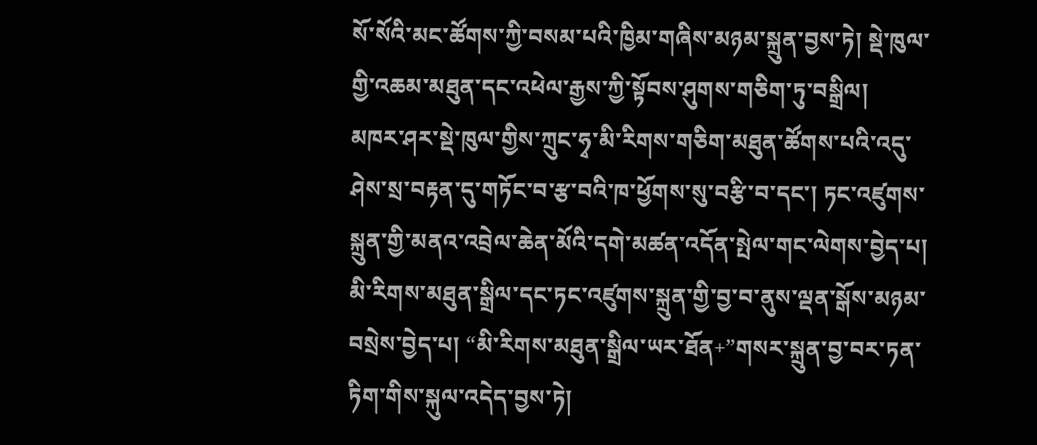སོ་སོའི་མང་ཚོགས་ཀྱི་བསམ་པའི་ཁྱིམ་གཞིས་མཉམ་སྐྲུན་བྱས་ཏེ། སྡེ་ཁུལ་གྱི་འཆམ་མཐུན་དང་འཕེལ་རྒྱས་ཀྱི་སྟོབས་ཤུགས་གཅིག་ཏུ་བསྒྲིལ།
མཁར་ཤར་སྡེ་ཁུལ་གྱིས་ཀྲུང་ཧྭ་མི་རིགས་གཅིག་མཐུན་ཚོགས་པའི་འདུ་ཤེས་སྲ་བརྟན་དུ་གཏོང་བ་རྩ་བའི་ཁ་ཕྱོགས་སུ་བརྩི་བ་དང་། ཏང་འཛུགས་སྐྲུན་གྱི་མནའ་འབྲེལ་ཆེན་མོའི་དགེ་མཚན་འདོན་སྤེལ་གང་ལེགས་བྱེད་པ། མི་རིགས་མཐུན་སྒྲིལ་དང་ཏང་འཛུགས་སྐྲུན་གྱི་བྱ་བ་ནུས་ལྡན་སྒོས་མཉམ་བསྲེས་བྱེད་པ། “མི་རིགས་མཐུན་སྒྲིལ་ཡར་ཐོན+”གསར་སྐྲུན་བྱ་བར་ཏན་ཏིག་གིས་སྐུལ་འདེད་བྱས་ཏེ།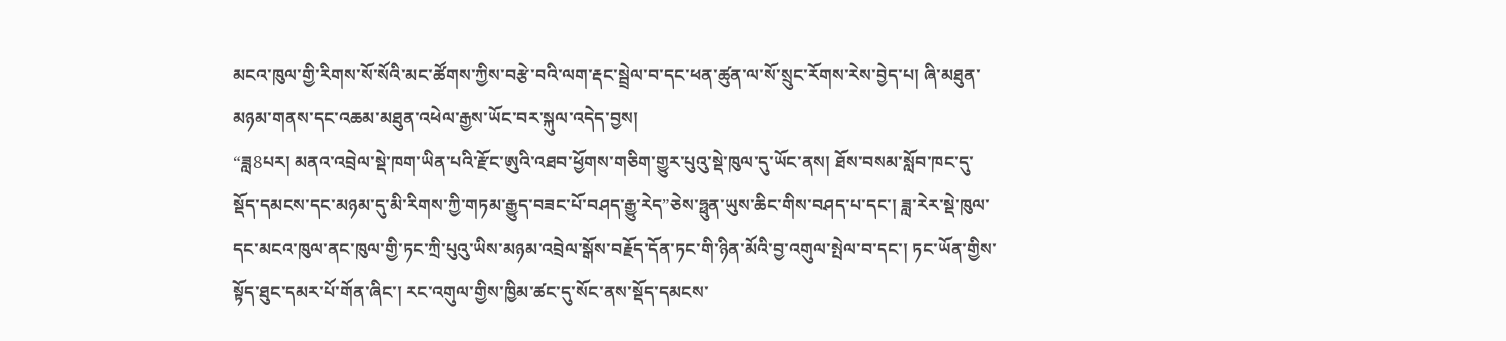མངའ་ཁུལ་གྱི་རིགས་སོ་སོའི་མང་ཚོགས་ཀྱིས་བརྩེ་བའི་ལག་རྡང་སྦྲེལ་བ་དང་ཕན་ཚུན་ལ་སོ་སྲུང་རོགས་རེས་བྱེད་པ། ཞི་མཐུན་མཉམ་གནས་དང་འཆམ་མཐུན་འཕེལ་རྒྱས་ཡོང་བར་སྐུལ་འདེད་བྱས།
“ཟླ8པར། མནའ་འབྲེལ་སྡེ་ཁག་ཡིན་པའི་རྫོང་ཨུའི་འཐབ་ཕྱོགས་གཅིག་གྱུར་པུའུ་སྡེ་ཁུལ་དུ་ཡོང་ནས། ཐོས་བསམ་སློབ་ཁང་དུ་སྡོད་དམངས་དང་མཉམ་དུ་མི་རིགས་ཀྱི་གཏམ་རྒྱུད་བཟང་པོ་བཤད་རྒྱུ་རེད”ཅེས་ཧྥུན་ཡུས་ཆིང་གིས་བཤད་པ་དང་། ཟླ་རེར་སྡེ་ཁུལ་དང་མངའ་ཁུལ་ནང་ཁུལ་གྱི་ཏང་ཀྲི་པུའུ་ཡིས་མཉམ་འབྲེལ་སྒོས་བརྗོད་དོན་ཏང་གི་ཉིན་མོའི་བྱ་འགུལ་སྤེལ་བ་དང་། ཏང་ཡོན་གྱིས་སྟོད་ཐུང་དམར་པོ་གོན་ཞིང་། རང་འགུལ་གྱིས་ཁྱིམ་ཚང་དུ་སོང་ནས་སྡོད་དམངས་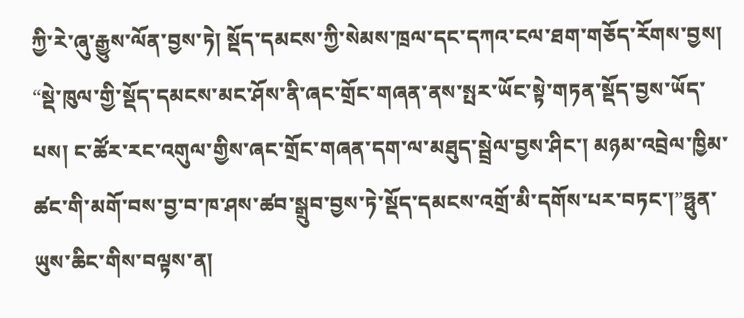ཀྱི་རེ་ཞུ་རྒྱུས་ལོན་བྱས་ཏེ། སྡོད་དམངས་ཀྱི་སེམས་ཁྲལ་དང་དཀའ་ངལ་ཐག་གཅོད་རོགས་བྱས།
“སྡེ་ཁུལ་གྱི་སྡོད་དམངས་མང་ཤོས་ནི་ཞང་གྲོང་གཞན་ནས་སྤར་ཡོང་སྟེ་གཏན་སྡོད་བྱས་ཡོད་པས། ང་ཚོར་རང་འགུལ་གྱིས་ཞང་གྲོང་གཞན་དག་ལ་མཐུད་སྦྲེལ་བྱས་ཤིང་། མཉམ་འབྲེལ་ཁྱིམ་ཚང་གི་མགོ་བས་བྱ་བ་ཁ་ཤས་ཚབ་སྒྲུབ་བྱས་ཏེ་སྡོད་དམངས་འགྲོ་མི་དགོས་པར་བཏང་།”ཧྥུན་ཡུས་ཆིང་གིས་བལྟས་ན།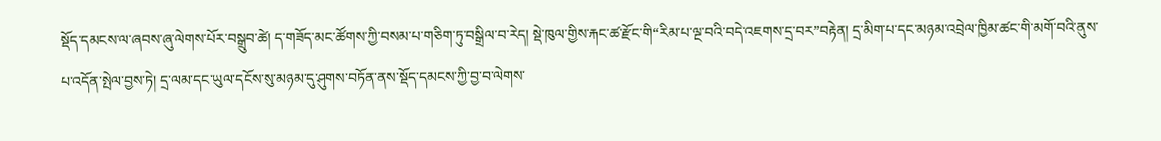སྡོད་དམངས་ལ་ཞབས་ཞུ་ལེགས་པོར་བསྒྲུབ་ཚེ། ད་གཟོད་མང་ཚོགས་ཀྱི་བསམ་པ་གཅིག་ཏུ་བསྒྲིལ་བ་རེད། སྡེ་ཁུལ་གྱིས་རྐང་ཚ་རྫོང་གི“རིམ་པ་ལྔ་བའི་བདེ་འཇགས་དྲ་བར”བརྟེན། དྲ་མིག་པ་དང་མཉམ་འབྲེལ་ཁྱིམ་ཚང་གི་མགོ་བའི་ནུས་པ་འདོན་སྤེལ་བྱས་ཏེ། དྲ་ལམ་དང་ཡུལ་དངོས་སུ་མཉམ་དུ་ཤུགས་བཏོན་ནས་སྡོད་དམངས་ཀྱི་བྱ་བ་ལེགས་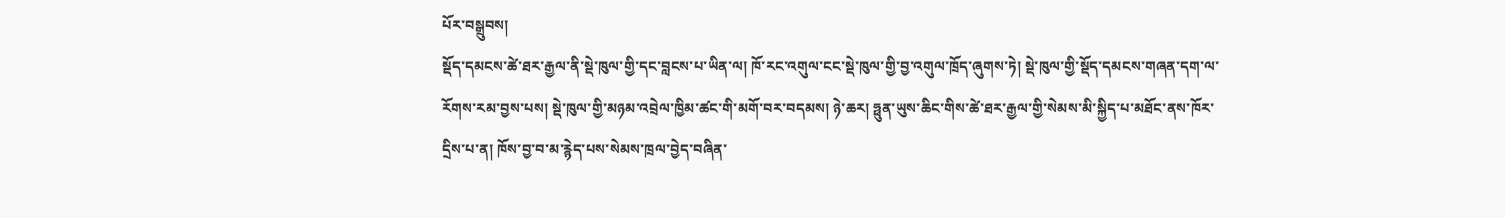པོར་བསྒྲུབས།
སྡོད་དམངས་ཚེ་ཐར་རྒྱལ་ནི་སྡེ་ཁུལ་གྱི་དང་བླངས་པ་ཡིན་ལ། ཁོ་རང་འགུལ་ངང་སྡེ་ཁུལ་གྱི་བྱ་འགུལ་ཁྲོད་ཞུགས་ཏེ། སྡེ་ཁུལ་གྱི་སྡོད་དམངས་གཞན་དག་ལ་རོགས་རམ་བྱས་པས། སྡེ་ཁུལ་གྱི་མཉམ་འབྲེལ་ཁྱིམ་ཚང་གི་མགོ་བར་བདམས། ཉེ་ཆར། ཧྥུན་ཡུས་ཆིང་གིས་ཚེ་ཐར་རྒྱལ་གྱི་སེམས་མི་སྐྱིད་པ་མཐོང་ནས་ཁོར་དྲིས་པ་ན། ཁོས་བྱ་བ་མ་རྙེད་པས་སེམས་ཁྲལ་བྱེད་བཞིན་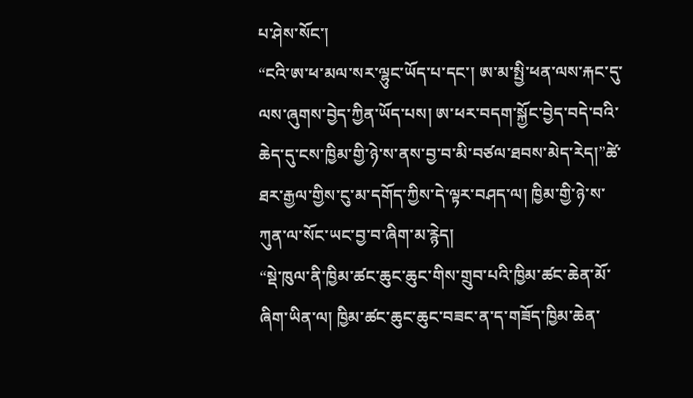པ་ཤེས་སོང་།
“ངའི་ཨ་ཕ་མལ་སར་ལྷུང་ཡོད་པ་དང་། ཨ་མ་སྤྱི་ཕན་ལས་རྐང་དུ་ལས་ཞུགས་བྱེད་ཀྱིན་ཡོད་པས། ཨ་ཕར་བདག་སྐྱོང་བྱེད་བདེ་བའི་ཆེད་དུ་ངས་ཁྱིམ་གྱི་ཉེ་ས་ནས་བྱ་བ་མི་བཙལ་ཐབས་མེད་རེད།”ཚེ་ཐར་རྒྱལ་གྱིས་ངུ་མ་དགོད་ཀྱིས་དེ་ལྟར་བཤད་ལ། ཁྱིམ་གྱི་ཉེ་ས་ཀུན་ལ་སོང་ཡང་བྱ་བ་ཞིག་མ་རྙེད།
“སྡེ་ཁུལ་ནི་ཁྱིམ་ཚང་ཆུང་ཆུང་གིས་གྲུབ་པའི་ཁྱིམ་ཚང་ཆེན་མོ་ཞིག་ཡིན་ལ། ཁྱིམ་ཚང་ཆུང་ཆུང་བཟང་ན་ད་གཟོད་ཁྱིམ་ཆེན་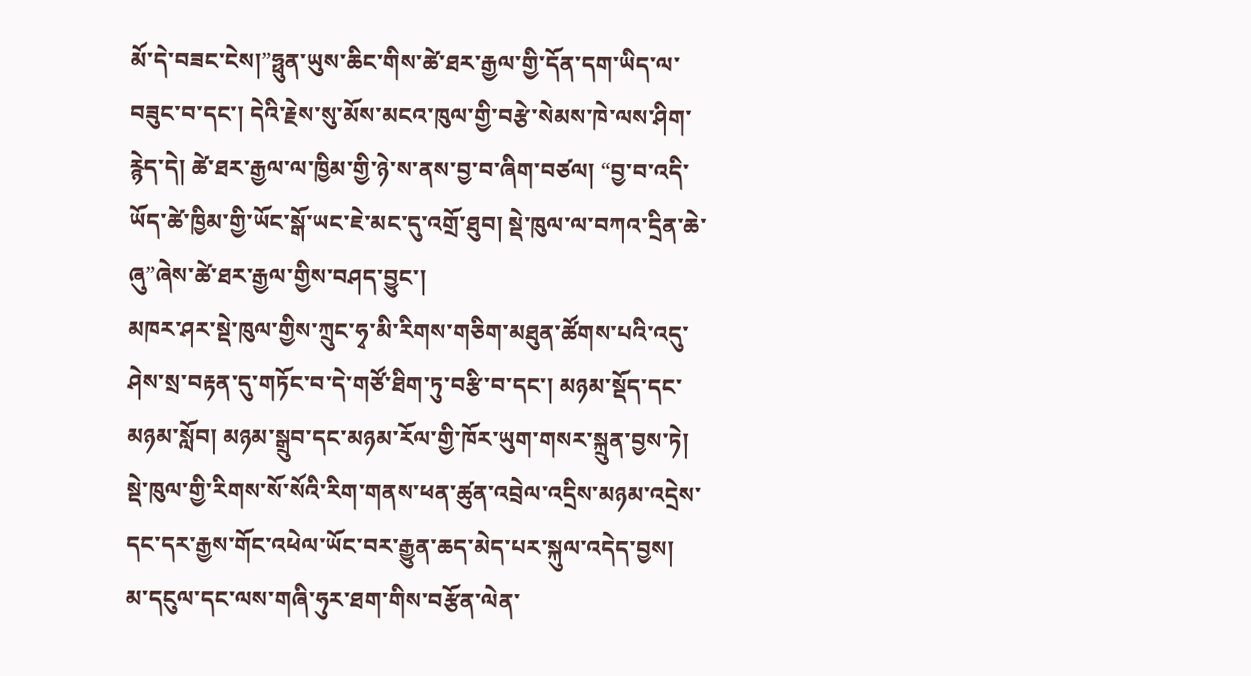མོ་དེ་བཟང་ངེས།”ཧྥུན་ཡུས་ཆིང་གིས་ཚེ་ཐར་རྒྱལ་གྱི་དོན་དག་ཡིད་ལ་བཟུང་བ་དང་། དེའི་རྗེས་སུ་མོས་མངའ་ཁུལ་གྱི་བརྩེ་སེམས་ཁེ་ལས་ཤིག་རྙེད་དེ། ཚེ་ཐར་རྒྱལ་ལ་ཁྱིམ་གྱི་ཉེ་ས་ནས་བྱ་བ་ཞིག་བཙལ། “བྱ་བ་འདི་ཡོད་ཚེ་ཁྱིམ་གྱི་ཡོང་སྒོ་ཡང་ཇེ་མང་དུ་འགྲོ་ཐུབ། སྡེ་ཁུལ་ལ་བཀའ་དྲིན་ཆེ་ཞུ”ཞེས་ཚེ་ཐར་རྒྱལ་གྱིས་བཤད་བྱུང་།
མཁར་ཤར་སྡེ་ཁུལ་གྱིས་ཀྲུང་ཧྭ་མི་རིགས་གཅིག་མཐུན་ཚོགས་པའི་འདུ་ཤེས་སྲ་བརྟན་དུ་གཏོང་བ་དེ་གཙོ་ཐིག་ཏུ་བརྩི་བ་དང་། མཉམ་སྡོད་དང་མཉམ་སློབ། མཉམ་སྒྲུབ་དང་མཉམ་རོལ་གྱི་ཁོར་ཡུག་གསར་སྐྲུན་བྱས་ཏེ། སྡེ་ཁུལ་གྱི་རིགས་སོ་སོའི་རིག་གནས་ཕན་ཚུན་འབྲེལ་འདྲིས་མཉམ་འདྲེས་དང་དར་རྒྱས་གོང་འཕེལ་ཡོང་བར་རྒྱུན་ཆད་མེད་པར་སྐུལ་འདེད་བྱས། མ་དངུལ་དང་ལས་གཞི་ཧུར་ཐག་གིས་བརྩོན་ལེན་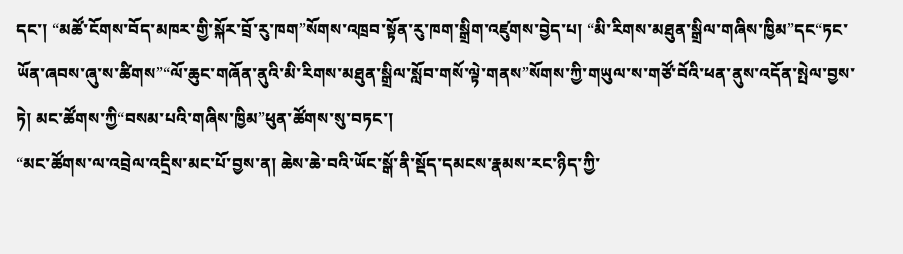དང་། “མཚོ་ངོགས་བོད་མཁར་གྱི་སྐོར་བྲོ་རུ་ཁག”སོགས་འཁྲབ་སྟོན་རུ་ཁག་སྒྲིག་འཛུགས་བྱེད་པ། “མི་རིགས་མཐུན་སྒྲིལ་གཞིས་ཁྱིམ”དང“ཏང་ཡོན་ཞབས་ཞུ་ས་ཚིགས”“ལོ་ཆུང་གཞོན་ནུའི་མི་རིགས་མཐུན་སྒྲིལ་སློབ་གསོ་ལྟེ་གནས”སོགས་ཀྱི་གཡུལ་ས་གཙོ་བོའི་ཕན་ནུས་འདོན་སྤེལ་བྱས་ཏེ། མང་ཚོགས་ཀྱི“བསམ་པའི་གཞིས་ཁྱིམ”ཕུན་ཚོགས་སུ་བཏང་།
“མང་ཚོགས་ལ་འབྲེལ་འདྲིས་མང་པོ་བྱས་ན། ཆེས་ཆེ་བའི་ཡོང་སྒོ་ནི་སྡོད་དམངས་རྣམས་རང་ཉིད་ཀྱི་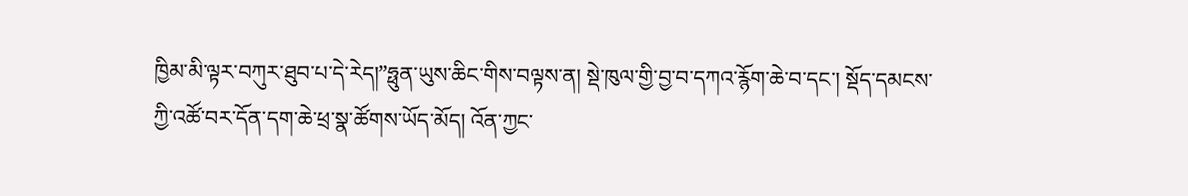ཁྱིམ་མི་ལྟར་བཀུར་ཐུབ་པ་དེ་རེད།”ཧྥུན་ཡུས་ཆིང་གིས་བལྟས་ན། སྡེ་ཁུལ་གྱི་བྱ་བ་དཀའ་རྙོག་ཆེ་བ་དང་། སྡོད་དམངས་ཀྱི་འཚོ་བར་དོན་དག་ཆེ་ཕྲ་སྣ་ཚོགས་ཡོད་མོད། འོན་ཀྱང་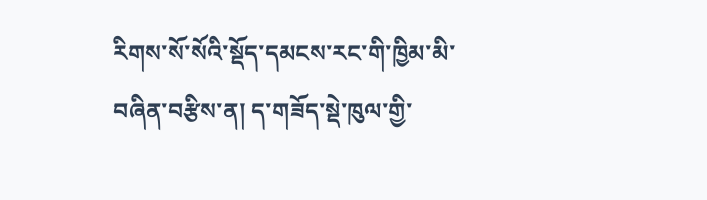རིགས་སོ་སོའི་སྡོད་དམངས་རང་གི་ཁྱིམ་མི་བཞིན་བརྩིས་ན། ད་གཟོད་སྡེ་ཁུལ་གྱི་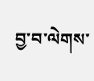བྱ་བ་ལེགས་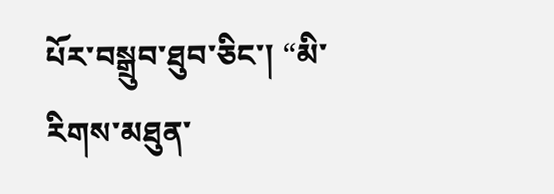པོར་བསྒྲུབ་ཐུབ་ཅིང་། “མི་རིགས་མཐུན་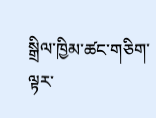སྒྲིལ་ཁྱིམ་ཚང་གཅིག་ལྟར་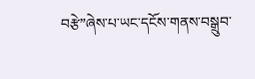བརྩེ”ཞེས་པ་ཡང་དངོས་གནས་བསྒྲུབ་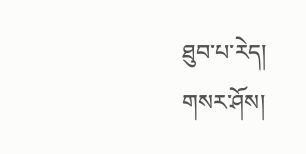ཐུབ་པ་རེད།
གསར་ཤོས།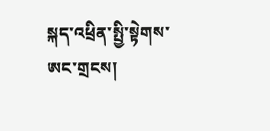སྐད་འཕྲིན་སྤྱི་སྟེགས་ཨང་གྲངས།